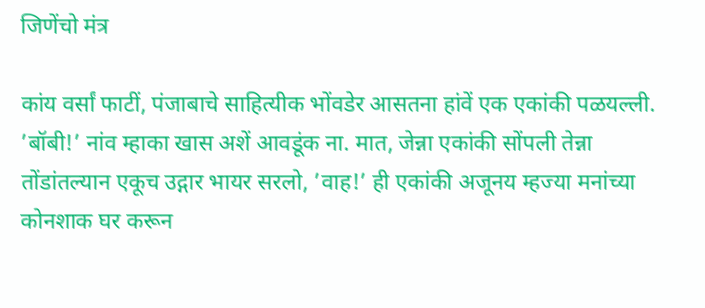जिणेंचो मंत्र

कांय वर्सां फाटीं, पंजाबाचे साहित्यीक भोंवडेर आसतना हांवें एक एकांकी पळयल्ली. ’बॉबी!’ नांव म्हाका खास अशें आवडूंक ना. मात, जेन्ना एकांकी सोंपली तेन्ना तोंडांतल्यान एकूच उद्गार भायर सरलो, ’वाह!’ ही एकांकी अजूनय म्हज्या मनांच्या कोनशाक घर करून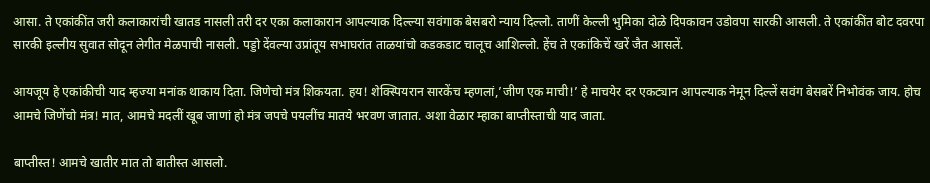आसा. ते एकांकींत जरी कलाकारांची खातड नासली तरी दर एका कलाकारान आपल्याक दिल्ल्या सवंगाक बेसबरो न्याय दिल्लो. ताणीं केल्ली भुमिका दोळे दिपकावन उडोवपा सारकी आसली. ते एकांकींत बोट दवरपा सारकी इल्लीय सुवात सोदून लेगीत मेळपाची नासली. पड्डो देंवल्या उप्रांतूय सभाघरांत ताळयांचो कडकडाट चालूच आशिल्लो. हेंच ते एकांकिचें खरें जैत आसलें.

आयजूय हे एकांकीची याद म्हज्या मनांक थाकाय दिता. जिणेचो मंत्र शिकयता. हय! शेक्स्पियरान सारकेंच म्हणलां,’जीण एक माची!’ हे माचयेर दर एकट्यान आपल्याक नेमून दिल्लें सवंग बेसबरें निभोवंक जाय. होच आमचे जिणेंचो मंत्र! मात, आमचे मदलीं खूब जाणां हो मंत्र जपचे पयलींच मातये भरवण जातात. अशा वेळार म्हाका बाप्तीस्ताची याद जाता.

बाप्तीस्त! आमचे खातीर मात तो बातीस्त आसलो.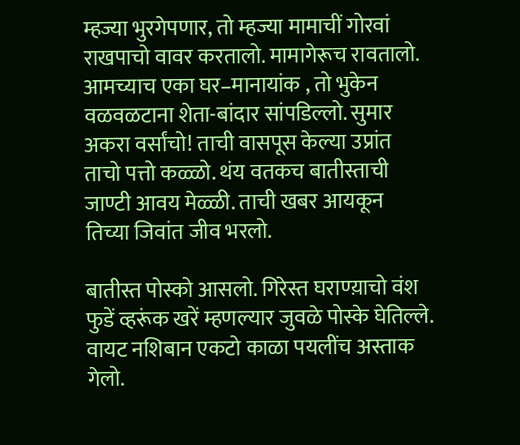म्हज्या भुरगेपणार, तो म्हज्या मामाचीं गोरवां राखपाचो वावर करतालो. मामागेरूच रावतालो. आमच्याच एका घर–मानायांक , तो भुकेन वळवळटाना शेता-बांदार सांपडिल्लो. सुमार अकरा वर्सांचो! ताची वासपूस केल्या उप्रांत ताचो पत्तो कळ्ळो. थंय वतकच बातीस्ताची जाण्टी आवय मेळ्ळी. ताची खबर आयकून तिच्या जिवांत जीव भरलो.

बातीस्त पोस्को आसलो. गिरेस्त घराण्य़ाचो वंश फुडें व्हरूंक खरें म्हणल्यार जुवळे पोस्के घेतिल्ले. वायट नशिबान एकटो काळा पयलींच अस्ताक गेलो.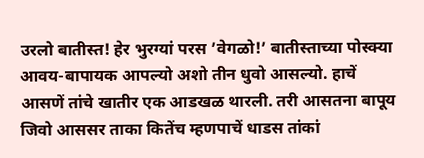उरलो बातीस्त! हेर भुरग्यां परस ’वेगळो!’ बातीस्ताच्या पोस्क्या आवय-बापायक आपल्यो अशो तीन धुवो आसल्यो. हाचें आसणें तांचे खातीर एक आडखळ थारली. तरी आसतना बापूय जिवो आससर ताका कितेंच म्हणपाचें धाडस तांकां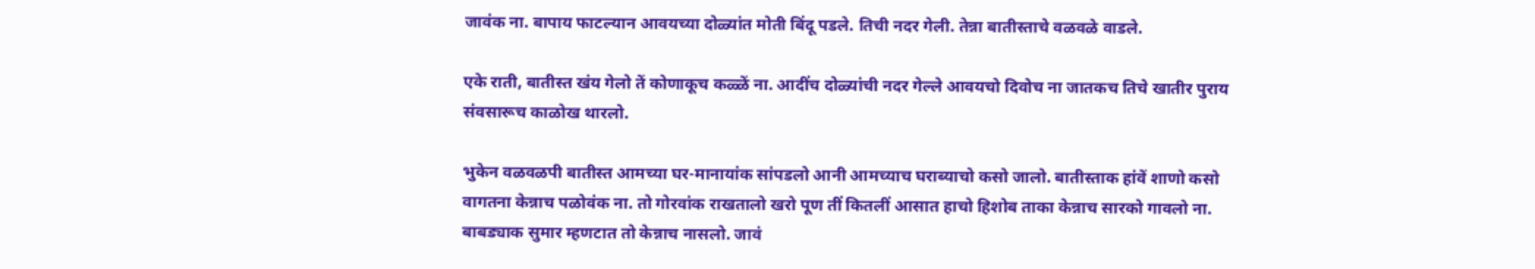जावंक ना. बापाय फाटल्यान आवयच्या दोळ्यांत मोती बिंदू पडले. तिची नदर गेली. तेन्ना बातीस्ताचे वळवळे वाडले.

एके राती, बातीस्त खंय गेलो तें कोणाकूच कळ्ळें ना. आदींच दोळ्यांची नदर गेल्ले आवयचो दिवोच ना जातकच तिचे खातीर पुराय संवसारूच काळोख थारलो.

भुकेन वळवळपी बातीस्त आमच्या घर-मानायांक सांपडलो आनी आमच्याच घराब्याचो कसो जालो. बातीस्ताक हांवें शाणो कसो वागतना केन्नाच पळोवंक ना. तो गोरवांक राखतालो खरो पूण तीं कितलीं आसात हाचो हिशोब ताका केन्नाच सारको गावलो ना. बाबड्याक सुमार म्हणटात तो केन्नाच नासलो. जावं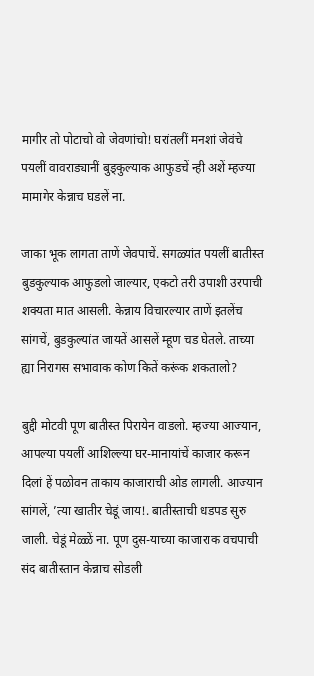मागीर तो पोटाचो वो जेवणांचो! घरांतलीं मनशां जेवंचे पयलीं वावराड्यानीं बुड्कुल्याक आफुडचें न्ही अशें म्हज्या मामागेर केन्नाच घडलें ना.

जाका भूक लागता ताणें जेवपाचें. सगळ्यांत पयलीं बातीस्त बुडकुल्याक आफुडलो जाल्यार, एकटो तरी उपाशी उरपाची शक्यता मात आसली. केन्नाय विचारल्यार ताणें इतलेंच सांगचें, बुडकुल्यांत जायतें आसलें म्हूण चड घेतले. ताच्या ह्या निरागस सभावाक कोण कितें करूंक शकतालो?

बुद्दी मोटवी पूण बातीस्त पिरायेन वाडलो. म्हज्या आज्यान, आपल्या पयलीं आशिल्ल्या घर-मानायांचें काजार करून दिलां हें पळोवन ताकाय काजाराची ओड लागली. आज्यान सांगलें, ’त्या खातीर चेडूं जाय!. बातीस्ताची धडपड सुरु जाली. चेडूं मेळ्ळें ना. पूण दुस-याच्या काजाराक वचपाची संद बातीस्तान केन्नाच सोडली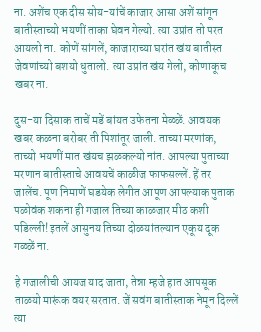ना. अशेंच एक दीस सोय-यांचें काजार आसा अशें सांगून बातीस्ताच्यो भयणीं ताका घेवन गेल्यो. त्या उप्रांत तो परत आयलो ना. कोणें सांगलें, काजाराच्या घरांत खंय बातीस्त जेवणांच्यो बशयो धुतालो. त्या उप्रांत खंय गेलो, कोणाकूच खबर ना.

दुस-या दिसाक ताचें मडें बांयत उफेतना मेळ्ळें. आवयक खबर कळना बरोबर ती पिशांतूर जाली. ताच्या मरणांक, ताच्यो भयणीं मात खंयच झळकल्यो नांत. आपल्या पुताच्या मरणान बातीस्ताचे आवयचें काळीज फाफसल्लें. हें तर जालेंच. पूण निमाणें घडयेक लेगीत आपूण आपल्याक पुताक पळोवंक शकना ही गजाल तिच्या काळजार मीठ कशी पडिल्ली! इतलें आसुनय तिच्या दोळयांतल्यान एकूय दूक गळ्ळें ना.

हे गजालीची आयज याद जाता, तेन्ना म्हजे हात आपसूक ताळयो मारूंक वयर सरतात. जें सवंग बातीस्ताक नेमून दिल्लें त्या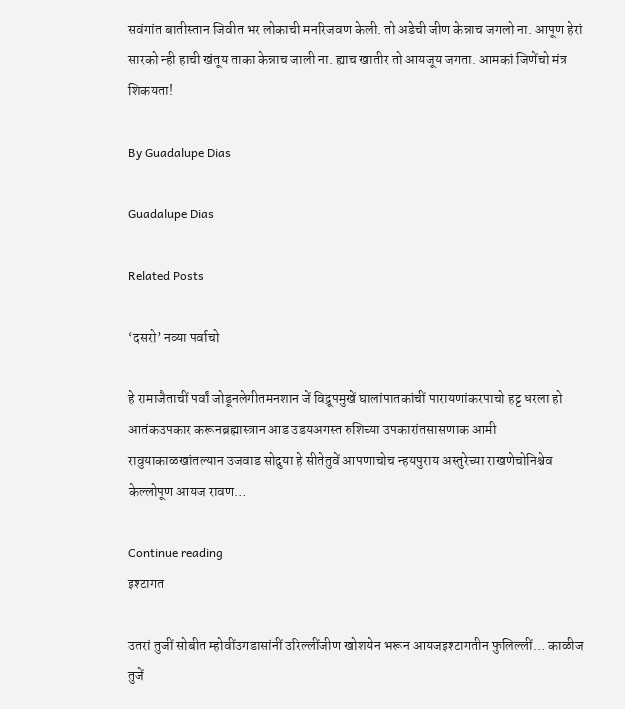सवंगांत बातीस्तान जिवीत भर लोकाची मनरिजवण केली. तो अडेची जीण केन्नाच जगलो ना. आपूण हेरां सारको न्ही हाची खंतूय ताका केन्नाच जाली ना. ह्याच खातीर तो आयजूय जगता. आमकां जिणेंचो मंत्र शिकयता!

By Guadalupe Dias

Guadalupe Dias

Related Posts

‘दसरो’ नव्या पर्वाचो

हे रामाजैताचीं पर्वां जोडूनलेगीतमनशान जें विद्रूपमुखें घालांपातकांचीं पारायणांकरपाचो हट्ट धरला हो आतंकउपकार करूनब्रह्मास्त्रान आड उडयअगस्त रुशिच्या उपकारांतसासणाक आमी रावुयाकाळखांतल्यान उजवाड सोदुया हे सीतेतुवें आपणाचोच न्हयपुराय अस्तुरेच्या राखणेचोनिश्चेव केल्लोपूण आयज रावण…

Continue reading
इश्टागत

उतरां तुजीं सोबीत म्होवींउगडासांनीं उरिल्लींजीण खोशयेन भरून आयजइश्टागतीन फुलिल्लीं… काळीज तुजें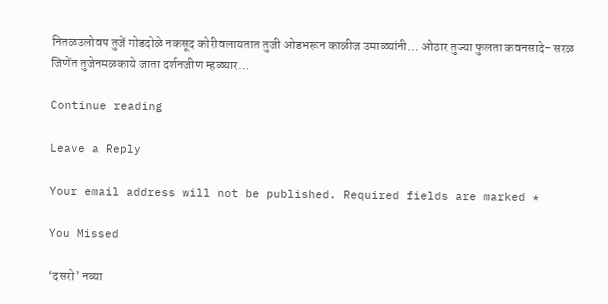नितळउलोवप तुजें गोडदोळे नकसूद कोरीवलायतात तुजी ओडभरून काळीज उमाळ्यांनी… ओठार तुज्या फुलता कवनसादे- सरळ जिणेंत तुजेनमळकाये जाता दर्शनजीण म्हळ्यार…

Continue reading

Leave a Reply

Your email address will not be published. Required fields are marked *

You Missed

‘दसरो’ नव्या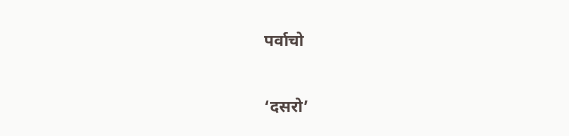पर्वाचो

‘दसरो’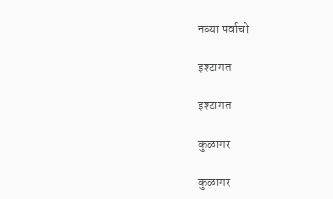नव्या पर्वाचो

इश्टागत

इश्टागत

कुळागर

कुळागर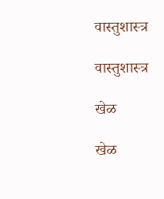वास्तुशास्त्र

वास्तुशास्त्र

खेळ

खेळ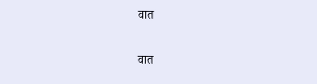वात

वात